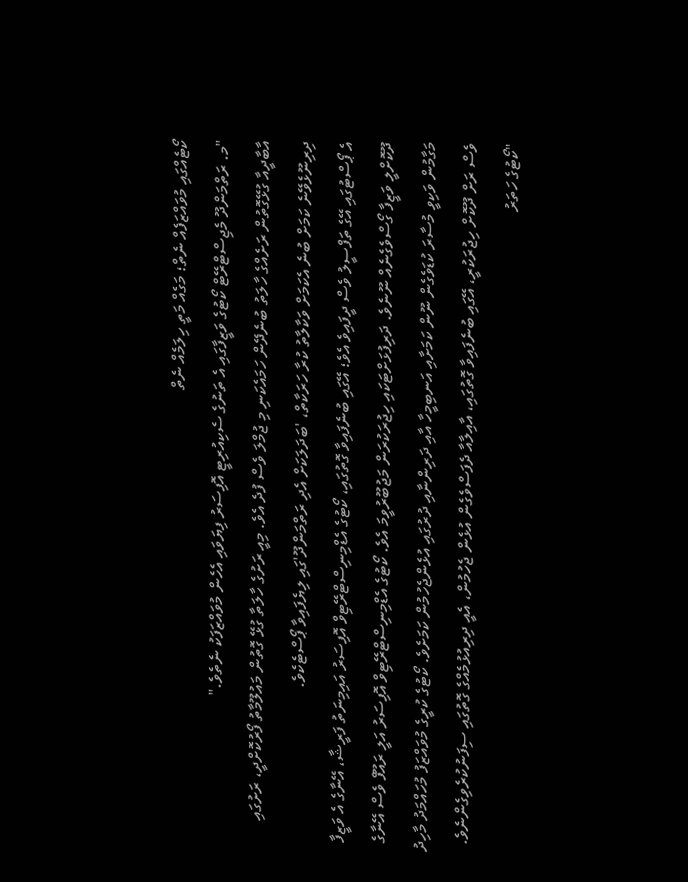ކޯޓެއްގައި މުވައްޒަފެއް ނެތް؛ މަގެއް މަތީ ހިލަމެއް ނެތް
"މ. ރަތްމަންދޫ މެޖިސްޓްރޭޓް ކޯޓުގެ ވަޒީފާގައި އެ ތަނުގެ ސެކިއުރިޓީ އޮފިސަރު ފިޔަވައި އެހެން މުވައްޒަފަކު ނެތެވެ."
އާބާދީއާ ގުޅޭގޮތުން ރަށެއްގެ ހާލަތު ބުނެދޭން ހަމައެކަނި މި ޖުމްލަ ވެސް ފުދެ އެވެ. މިއީ ރަށުގެ ހާލަތާ ގުޅޭ ގޮތުން މައުލޫމާތު ފޯރުކޮށްދީ، ރަށުގައި ދިރިނޫޅެވޭނެ ކަމަށް ބުނެ އެކަމަށް ވަކާލާތު ކުރާ ހަރަކާތް، 'ބަދަލަކަށް އެދި ރަތްމަންދޫ'ގައި ލިޔެފައިވާ ޕޯސްޓެކެވެ.
އެ ޕޯސްޓުގައި އޭގެ ތަފްސީލު ވެސް ދީފައިވެ އެވެ؛ އޭގައި ބުނެފައިވާ ގޮތުގައި، ކޯޓުގެ އެޑްމިނިސްޓްރޭޓިވް އޮފިސަރު އައިމިނަތު ފަރީޝާ، އޭނާގެ އެ ވަޒީފާ ދޫކޮށްލީ ވަޒީފާ ގޯސްވެގެނެއް ނޫނެވެ. ދަރިފުޅަށްޓަކައި ހިޖުރަކުރަން މަޖުބޫރުވީމަ އެވެ. ކޯޓުގެ އެޑްމިނިސްޓްރޭޓިވް އޮފިސަރު އަލީ ރައޫފް ވެސް އޭނާގެ މަގާމުން ވަކިވީ މުސާރަ ކުޑަވެގެން ނޫން ކަމަށާއި އަނބިމީހާ އާއި ދަރިންނާއި ދުރުގައި އުޅެންޖެހުމުން ކަމަށެވެ. ކޯޓުގެ ކުރީގެ މުވައްޒަފު މުހައްމަދު މާހިދު ވެސް ރަށް ދޫކޮށް ހިޖުރަކުރީ، އޭގައި ބުނެފައިވާ ގޮތުގައި، އާއިލާއާ ދެފަސްވެގެން އުޅެން ޖެހުމުން، އެއީ ދިރިއުޅުމެއްގެ ގޮތުގައި ސިފަނުކުރެވިގެންނެވެ.
"ކޯޓުގެ ހަތަރު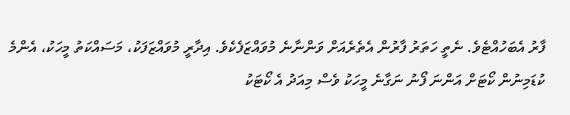ފާރު އެބަހުއްޓެވެ. ނެތީ ހަތަރު ފާރުން އެތެރެއަށް ވަންނާނެ މުވައްޒަފެކެވެ. އިދާރީ މުވައްޒަފަކު، މަސައްކަތު މީހަކު، އެންމެ ކުޑަމިނުން ކޯޓަށް އަންނަ ފޯނު ނަގާނެ މީހަކު ވެސް މިއަދު އެ ކޯޓަކު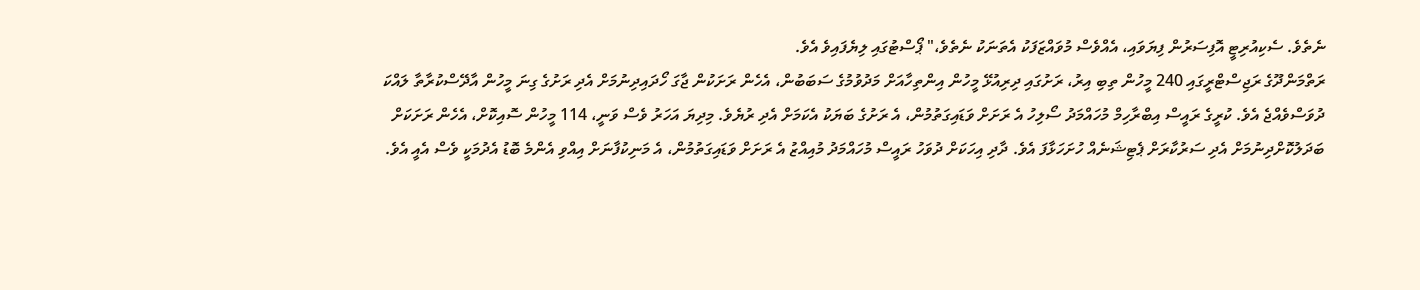ނެތެވެ. ސެކިއުރިޓީ އޮފިސަރުން ފިޔަވައި، އެއްވެސް މުވައްޒަފަކު އެތަނަކު ނެތެވެ،" ޕޯސްޓުގައި ލިޔެފައިވެ އެވެ.
ރަތްމަންދޫގެ ރަޖިސްޓްރީގައި 240 މީހުން ތިބި އިރު، ރަށުގައި ދިރިއުޅޭ މީހުން އިންތިހާއަށް މަދުވުމުގެ ސަބަބުން، އެހެން ރަށަކުން ޖާގަ ހޯދައިދިނުމަށް އެދި ރަށުގެ ގިނަ މީހުން އާދޭސްކުރާތާ ލައްކަ ދުވަސްވެއްޖެ އެވެ. ކުރީގެ ރައީސް އިބްރާހިމް މުހައްމަދު ސޯލިހު އެ ރަށަށް ވަޑައިގަތުމުން، އެ ރަށުގެ ބަޔަކު އެކަމަށް އެދި ރުޔެވެ. މިދިޔަ އަހަރު ވެސް ވަނީ، 114 މީހުން ސޮއިކޮށް، އެހެން ރަށަކަށް ބަދަލުކޮށްދިނުމަށް އެދި ސަރުކާރަށް ޕެޓިޝަނެއް ހުށަހަޅާފަ އެވެ. ދާދި އިހަކަށް ދުވަހު ރައީސް މުހައްމަދު މުއިއްޒު އެ ރަށަށް ވަޑައިގަތުމުން، އެ މަނިކުފާނަށް އިއްވި އެންމެ ބޮޑު އެދުމަކީ ވެސް އެއީ އެވެ.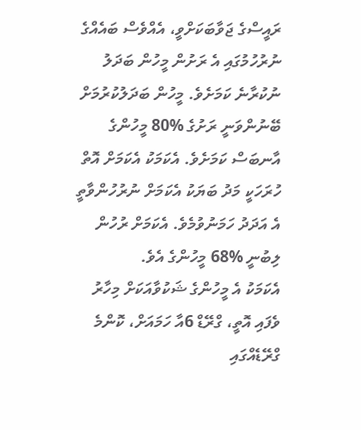ރައީސްގެ ޖަވާބަކަށްވީ، އެއްވެސް ބައެއްގެ ނުރުހުމުގައި އެ ރަށުން މީހުން ބަދަލު ނުކުރާނެ ކަމަށެވެ. މީހުން ބަދަލުކުރުމަށް ބޭނުންވަނީ ރަށުގެ %80 މީހުންގެ އާނބަސް ކަމަށެވެ. އެކަމަކު އެކަމަށް އޮތް ހުރަހަކީ މަދު ބަޔަކު އެކަމަށް ނުރުހުންވާތީ އެ އަދަދު ހަމަނުވުމެވެ. އެކަމަށް ރުހުން ލިބުނީ %68 މީހުންގެ އެވެ.
އެކަމަކު އެ މީހުންގެ ޝަކުވާއަކަށް މިހާރު ވެފައި އޮތީ، ގްރޭޑް 6އާ ހަމައަށް، ކޮންމެ ގްރޭޑެއްގައި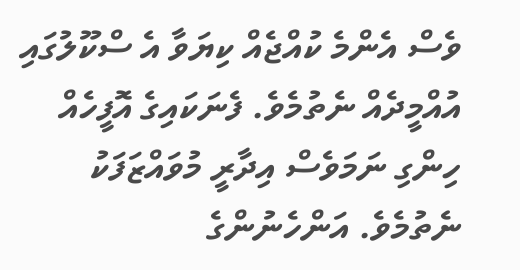ވެސް އެންމެ ކުއްޖެއް ކިޔަވާ އެ ސްކޫލުގައި އުއްމީދެއް ނެތުމެވެ. ފެނަކައިގެ އޮފީހެއް ހިންގި ނަމަވެސް އިދާރީ މުވައްޒަފަކު ނެތުމެވެ. އަންހެނުންގެ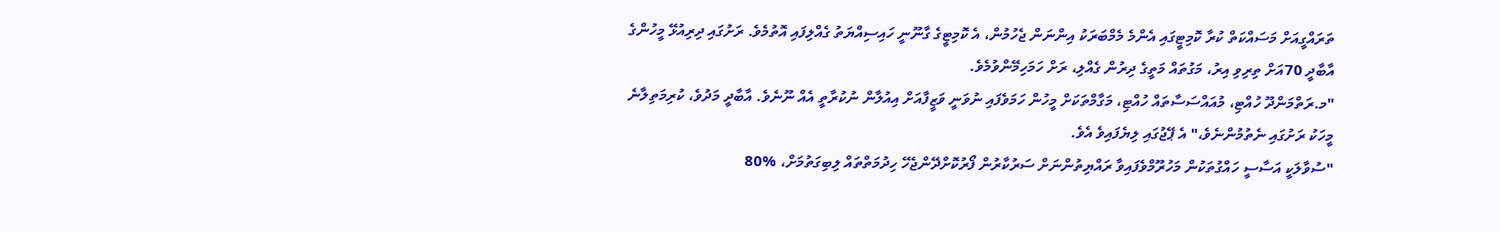ތަރައްގީއަށް މަސައްކަތް ކުރާ ކޮމިޓީގައި އެންމެ މެމްބަރަކު އިންނަން ޖެހުމުން، އެ ކޮމިޓީގެ ގާނޫނީ ހައިސިއްޔަތު ގެއްލިފައި އޮތުމެވެ. ރަށުގައި ދިރިއުޅޭ މީހުންގެ އާބާދީ 70އަށް ތިރިވި އިރު، މަގުތައް މަތީގެ ދިރުން ގެއްލި، ރަށް ހަމަހިމޭންވުމެވެ.
"މ.ރަތްމަންދޫ ހުއްޓި، މުއައްސަސާތައް ހުއްޓި، މަގާމްތަކަށް މީހުން ހަމަވެފައި ނުވަނީ ވަޒީފާއަށް އިއުލާން ނުކުރާތީ އެއް ނޫނެވެ. އާބާދީ މަދުވެ، ކުރިމަތިލާނެ މީހަކު ރަށުގައި ނެތުމުންނެވެ،" އެ ޕޭޖުގައި ލިޔެފައިވެ އެވެ.
"ސުވާލަކީ އަސާސީ ހައްގުތަކުން މަހުރޫމްވެފައިވާ ރައްޔިތުންނަށް ސަރުކާރުން ފޯރުކޮށްދޭންޖެހޭ ހިދުމަތްތައް ލިބިގަތުމަށް، %80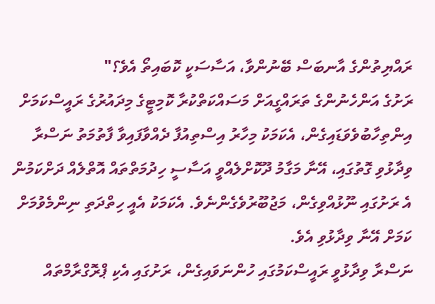ރައްޔިތުންގެ އާނބަސް ބޭނުންވާ، އަސާސަކީ ކޮބައިތޯ އެވެ؟"
ރަށުގެ އަންހެނުންގެ ތަރައްގީއަށް މަސައްކަތްކުރާ ކޮމިޓީގެ މިދައުރުގެ ރައީސްކަމަށް އިންތިހާބުވެވަޑައިގެން، އެކަމަކު މިހާރު އިސްތިއުފާ ދެއްވާފައިވާ ފާތުމަތު ނަސްރާ ވިދާޅުވި ގޮތުގައި، އޭނާ މަގާމު ދޫކޮށްލެއްވީ އަސާސީ ހިދުމަތްތައް އޮތްލެއް ދަށްކަމުން އެ ރަށުގައި ނޫޅުއްވިގެން، މަޖުބޫރުވެގެންނެވެ. އެކަމަކު އެއީ ހިތްދަތި ނިންމެވުމަށް ކަމަށް އޭނާ ވިދާޅުވި އެވެ.
ނަސްރާ ވިދާޅުވީ ރައީސްކަމުގައި ހުންނަވައިގެން، ރަށުގައި އެކި ޕްރޮގްރާމްތައް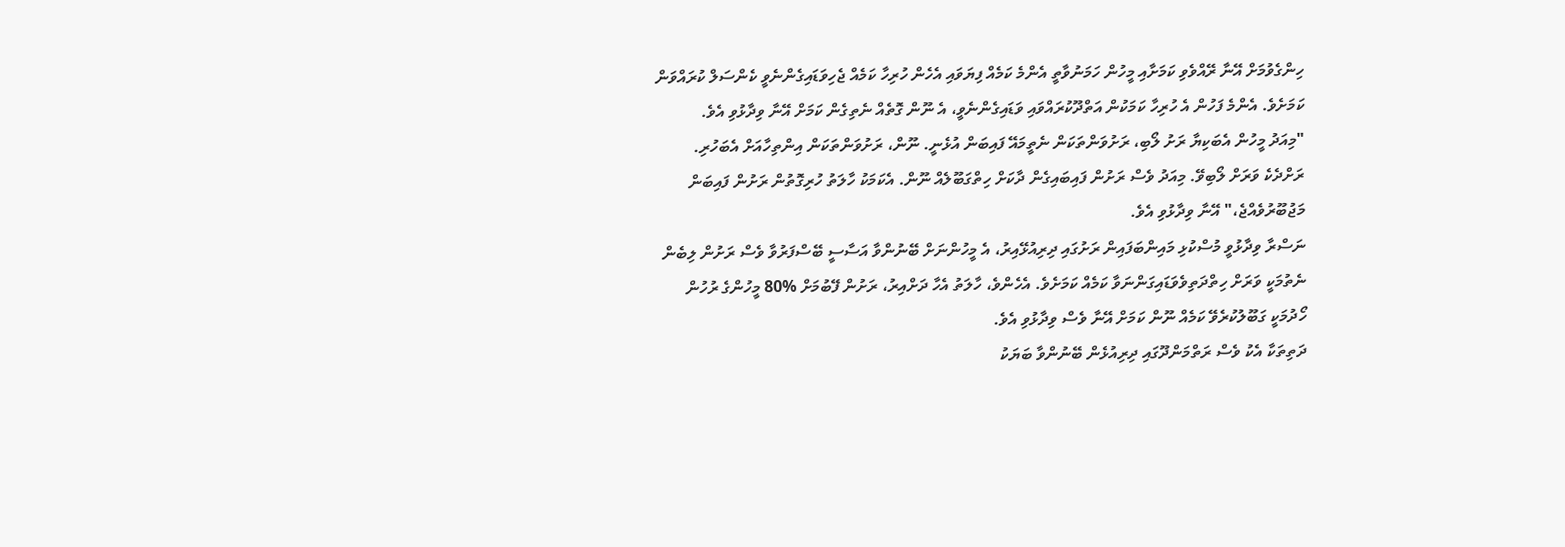ހިންގެވުމަށް އޭނާ ރޭއްވެވި ކަމަށާއި މީހުން ހަމަނުވާތީ އެންމެ ކަމެއް ފިޔަވައި އެހެން ހުރިހާ ކަމެއް ޖެހިވަޑައިގެންނެވީ ކެންސަލް ކުރައްވަން ކަމަށެވެ. އެންމެ ފަހުން އެ ހުރިހާ ކަމަކުން އަތްދޫކުރައްވައި ވަޑައިގެންނެވީ، އެ ނޫން ގޮތެއް ނެތިގެން ކަމަށް އޭނާ ވިދާޅުވި އެވެ.
"މިއަދު މީހުން އެބަކިޔާ ރަށު ލޯބި، ރަށުވަންތަކަން ނެތީމައޭ ފައިބަން އުޅެނީ. ނޫން، ރަށުވަންތަކަން އިންތިހާއަށް އެބަހުރި. ރަށްދެކެ ވަރަށް ލޯބިވޭ. މިއަދު ވެސް ރަށުން ފައިބައިގެން ދާކަށް ހިތްގަބޫލެއް ނޫން. އެކަމަކު ހާލަތު ހުރިގޮތުން ރަށުން ފައިބަން މަޖުބޫރުވެއްޖެ،" އޭނާ ވިދާޅުވި އެވެ.
ނަސްރާ ވިދާޅުވީ މުސްކުޅި މައިންބަފައިން ރަށުގައި ދިރިއުޅޭއިރު، އެ މީހުންނަށް ބޭނުންވާ އަސާސީ ބޭސްފަރުވާ ވެސް ރަށުން ލިބެން ނެތުމަކީ ވަރަށް ހިތްދަތިވެވަޑައިގަންނަވާ ކަމެއް ކަމަށެވެ. އެހެންވެ، ހާލަތު އެހާ ދަށްއިރު، ރަށުން ފޭބުމަށް %80 މީހުންގެ ރުހުން ހޯދުމަކީ ގަބޫލުކުރެވޭ ކަމެއް ނޫން ކަމަށް އޭނާ ވެސް ވިދާޅުވި އެވެ.
ދަތިތަކާ އެކު ވެސް ރަތްމަންދޫގައި ދިރިއުޅެން ބޭނުންވާ ބަޔަކު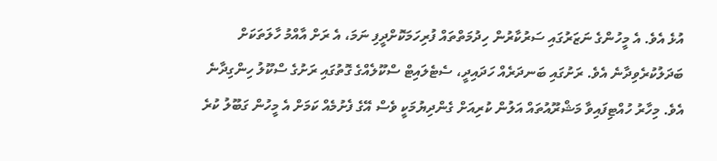އުޅެ އެވެ. އެ މީހުންގެ ނަޒަރުގައި ސަރުކާރުން ހިދުމަތްތައް ފުރިހަމަކޮށްދީފި ނަމަ، އެ ރަށް އާއްމު ހާލަތަކަށް ބަދަލުކުރެވިދާނެ އެވެ. ރަށުގައި ބަނދަރެއް ހަދައިދީ، ސެޓެލައިޓް ސްކޫލެއްގެ ގޮތުގައި ރަށުގެ ސްކޫލު ހިންގިދާނެ އެވެ. މިހާރު ހުއްޓިފައިވާ މަޝްރޫއުތައް އަލުން ކުރިއަށް ގެންދިޔުމަކީ ވެސް އޭގެ ފެށުމެއް ކަމަށް އެ މީހުން ގަބޫލު ކުރެ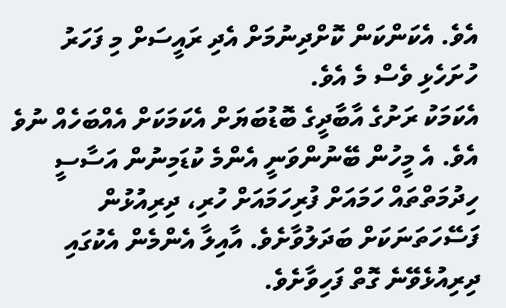އެވެ. އެކަންކަން ކޮށްދިނުމަށް އެދި ރައީސަށް މި ފަހަރު ހުށަހެޅި ވެސް މެ އެވެ.
އެކަމަކު ރަށުގެ އާބާދީގެ ބޮޑުބަޔަށް އެކަމަކަށް އެއްބަހެއް ނުވެ އެވެ. އެ މީހުން ބޭނުންވަނީ އެންމެ ކުޑަމިނުން އަސާސީ ހިދުމަތްތައް ހަމައަށް ފުރިހަމައަށް ހުރި، ދިރިއުޅުން ފަސޭހަތަނަކަށް ބަދަލުވާށެވެ. އާއިލާ އެންމެން އެކުގައި ދިރިއުޅެވޭނެ ގޮތް ފަހިވާށެވެ.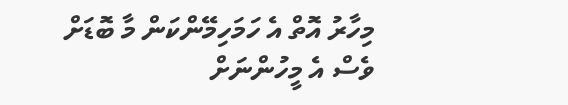މިހާރު އޮތް އެ ހަމަހިމޭންކަން މާ ބޮޑަށް ވެސް އެ މީހުންނަށް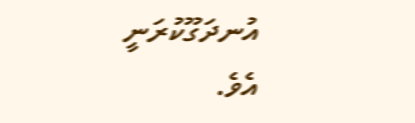އުނދަގޫކުރަނީ އެވެ.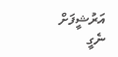އަރުޝީފަށް ނެގީ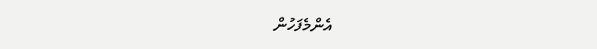އެންމެފަހުން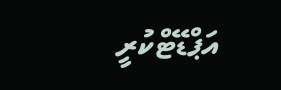އަޕްޑޭޓްކުރީ